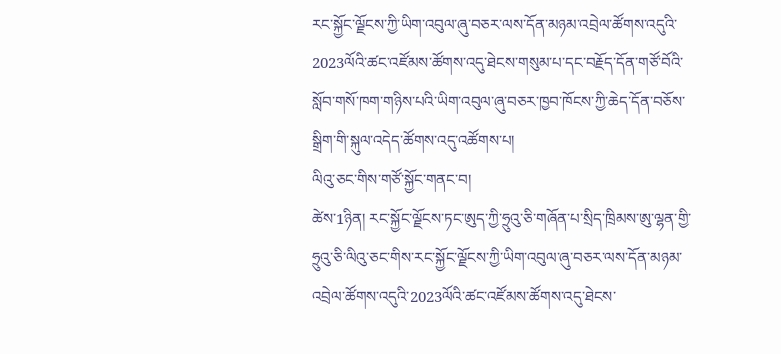རང་སྐྱོང་ལྗོངས་ཀྱི་ཡིག་འབུལ་ཞུ་བཅར་ལས་དོན་མཉམ་འབྲེལ་ཚོགས་འདུའི་2023ལོའི་ཚང་འཛོམས་ཚོགས་འདུ་ཐེངས་གསུམ་པ་དང་བརྗོད་དོན་གཙོ་བོའི་སློབ་གསོ་ཁག་གཉིས་པའི་ཡིག་འབུལ་ཞུ་བཅར་ཁྱབ་ཁོངས་ཀྱི་ཆེད་དོན་བཅོས་སྒྲིག་གི་སྐུལ་འདེད་ཚོགས་འདུ་འཚོགས་པ།
ལིའུ་ཅང་གིས་གཙོ་སྐྱོང་གནང་བ།
ཚེས་1ཉིན། རང་སྐྱོང་ལྗོངས་ཏང་ཨུད་ཀྱི་ཧྲུའུ་ཅི་གཞོན་པ་སྲིད་ཁྲིམས་ཨུ་ལྷན་གྱི་ཧྲུའུ་ཅི་ལིའུ་ཅང་གིས་རང་སྐྱོང་ལྗོངས་ཀྱི་ཡིག་འབུལ་ཞུ་བཅར་ལས་དོན་མཉམ་འབྲེལ་ཚོགས་འདུའི་2023ལོའི་ཚང་འཛོམས་ཚོགས་འདུ་ཐེངས་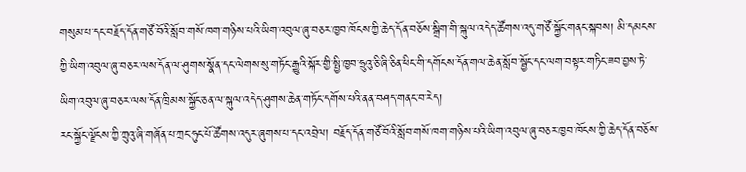གསུམ་པ་དང་བརྗོད་དོན་གཙོ་བོའི་སློབ་གསོ་ཁག་གཉིས་པའི་ཡིག་འབུལ་ཞུ་བཅར་ཁྱབ་ཁོངས་ཀྱི་ཆེད་དོན་བཅོས་སྒྲིག་གི་སྐུལ་འདེད་ཚོགས་འདུ་གཙོ་སྐྱོང་གནང་སྐབས། མི་དམངས་ཀྱི་ཡིག་འབུལ་ཞུ་བཅར་ལས་དོན་ལ་ཤུགས་སྣོན་དང་ལེགས་སུ་གཏོང་རྒྱུའི་སྐོར་གྱི་སྤྱི་ཁྱབ་ཧྲུའུ་ཅི་ཞི་ཅིན་ཕིང་གི་དགོངས་དོན་གལ་ཆེན་སློབ་སྦྱོང་དང་ལག་བསྟར་གཏིང་ཟབ་བྱས་ཏེ་ཡིག་འབུལ་ཞུ་བཅར་ལས་དོན་ཁྲིམས་སྐྱོང་ཅན་ལ་སྐུལ་འདེད་ཤུགས་ཆེན་གཏོང་དགོས་པའི་ནན་བཤད་གནང་བ་རེད།
རང་སྐྱོང་ལྗོངས་ཀྱི་ཀྲུའུ་ཞི་གཞོན་པ་ཀྲང་ཧུང་པོ་ཚོགས་འདུར་ཞུགས་པ་དང་འབྲེལ། བརྗོད་དོན་གཙོ་བོའི་སློབ་གསོ་ཁག་གཉིས་པའི་ཡིག་འབུལ་ཞུ་བཅར་ཁྱབ་ཁོངས་ཀྱི་ཆེད་དོན་བཅོས་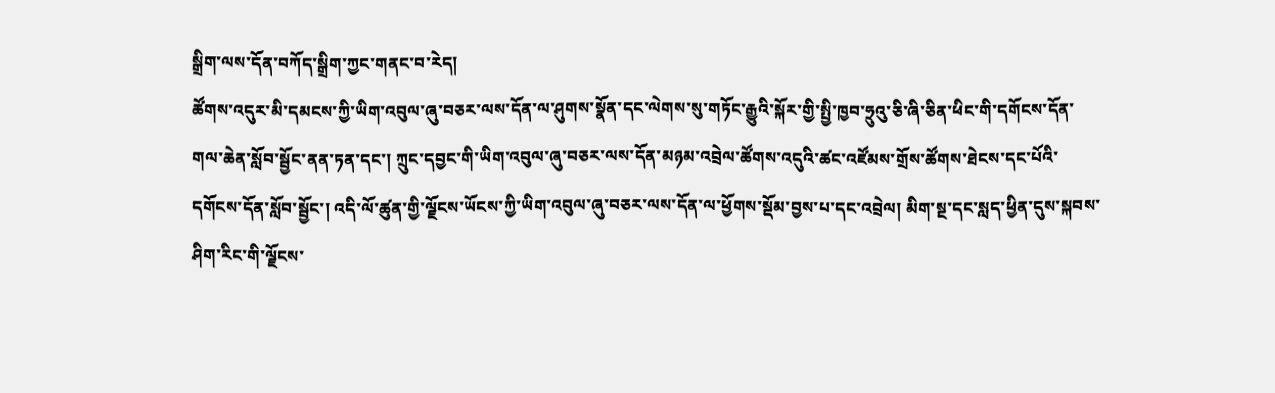སྒྲིག་ལས་དོན་བཀོད་སྒྲིག་ཀྱང་གནང་བ་རེད།
ཚོགས་འདུར་མི་དམངས་ཀྱི་ཡིག་འབུལ་ཞུ་བཅར་ལས་དོན་ལ་ཤུགས་སྣོན་དང་ལེགས་སུ་གཏོང་རྒྱུའི་སྐོར་གྱི་སྤྱི་ཁྱབ་ཧྲུའུ་ཅི་ཞི་ཅིན་ཕིང་གི་དགོངས་དོན་གལ་ཆེན་སློབ་སྦྱོང་ནན་ཏན་དང་། ཀྲུང་དབྱང་གི་ཡིག་འབུལ་ཞུ་བཅར་ལས་དོན་མཉམ་འབྲེལ་ཚོགས་འདུའི་ཚང་འཛོམས་གྲོས་ཚོགས་ཐེངས་དང་པོའི་དགོངས་དོན་སློབ་སྦྱོང་། འདི་ལོ་ཚུན་གྱི་ལྗོངས་ཡོངས་ཀྱི་ཡིག་འབུལ་ཞུ་བཅར་ལས་དོན་ལ་ཕྱོགས་སྡོམ་བྱས་པ་དང་འབྲེལ། མིག་སྔ་དང་སླད་ཕྱིན་དུས་སྐབས་ཤིག་རིང་གི་ལྗོངས་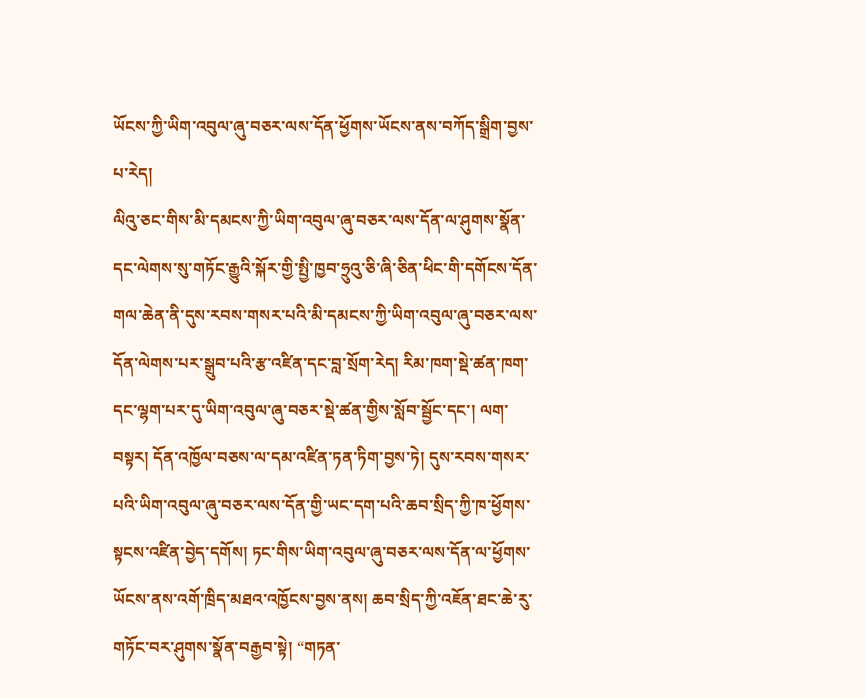ཡོངས་ཀྱི་ཡིག་འབུལ་ཞུ་བཅར་ལས་དོན་ཕྱོགས་ཡོངས་ནས་བཀོད་སྒྲིག་བྱས་པ་རེད།
ལིའུ་ཅང་གིས་མི་དམངས་ཀྱི་ཡིག་འབུལ་ཞུ་བཅར་ལས་དོན་ལ་ཤུགས་སྣོན་དང་ལེགས་སུ་གཏོང་རྒྱུའི་སྐོར་གྱི་སྤྱི་ཁྱབ་ཧྲུའུ་ཅི་ཞི་ཅིན་ཕིང་གི་དགོངས་དོན་གལ་ཆེན་ནི་དུས་རབས་གསར་པའི་མི་དམངས་ཀྱི་ཡིག་འབུལ་ཞུ་བཅར་ལས་དོན་ལེགས་པར་སྒྲུབ་པའི་རྩ་འཛིན་དང་བླ་སྲོག་རེད། རིམ་ཁག་སྡེ་ཚན་ཁག་དང་ལྷག་པར་དུ་ཡིག་འབུལ་ཞུ་བཅར་སྡེ་ཚན་གྱིས་སློབ་སྦྱོང་དང་། ལག་བསྟར། དོན་འཁྱོལ་བཅས་ལ་དམ་འཛིན་ཏན་ཏིག་བྱས་ཏེ། དུས་རབས་གསར་པའི་ཡིག་འབུལ་ཞུ་བཅར་ལས་དོན་གྱི་ཡང་དག་པའི་ཆབ་སྲིད་ཀྱི་ཁ་ཕྱོགས་སྟངས་འཛིན་བྱེད་དགོས། ཏང་གིས་ཡིག་འབུལ་ཞུ་བཅར་ལས་དོན་ལ་ཕྱོགས་ཡོངས་ནས་འགོ་ཁྲིད་མཐའ་འཁྱོངས་བྱས་ནས། ཆབ་སྲིད་ཀྱི་འཇོན་ཐང་ཆེ་རུ་གཏོང་བར་ཤུགས་སྣོན་བརྒྱབ་སྟེ། “གཏན་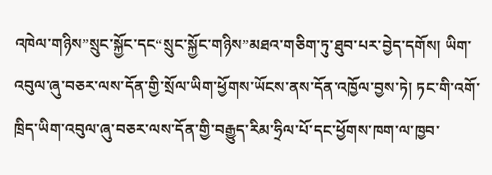འཁེལ་གཉིས”སྲུང་སྐྱོང་དང“སྲུང་སྐྱོང་གཉིས”མཐའ་གཅིག་ཏུ་ཐུབ་པར་བྱེད་དགོས། ཡིག་འབུལ་ཞུ་བཅར་ལས་དོན་གྱི་སྲོལ་ཡིག་ཕྱོགས་ཡོངས་ནས་དོན་འཁྱོལ་བྱས་ཏེ། ཏང་གི་འགོ་ཁྲིད་ཡིག་འབུལ་ཞུ་བཅར་ལས་དོན་གྱི་བརྒྱུད་རིམ་ཧྲིལ་པོ་དང་ཕྱོགས་ཁག་ལ་ཁྱབ་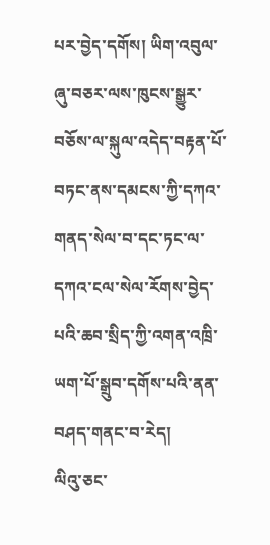པར་བྱེད་དགོས། ཡིག་འབུལ་ཞུ་བཅར་ལས་ཁུངས་སྒྱུར་བཅོས་ལ་སྐུལ་འདེད་བརྟན་པོ་བཏང་ནས་དམངས་ཀྱི་དཀའ་གནད་སེལ་བ་དང་ཏང་ལ་དཀའ་ངལ་སེལ་རོགས་བྱེད་པའི་ཆབ་སྲིད་ཀྱི་འགན་འཁྲི་ཡག་པོ་སྒྲུབ་དགོས་པའི་ནན་བཤད་གནང་བ་རེད།
ལིའུ་ཅང་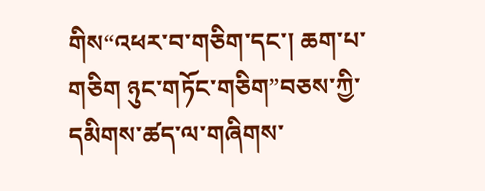གིས“འཕར་བ་གཅིག་དང་། ཆག་པ་གཅིག ཉུང་གཏོང་གཅིག”བཅས་ཀྱི་དམིགས་ཚད་ལ་གཞིགས་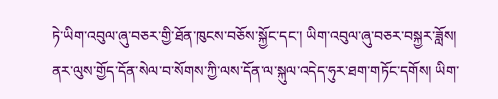ཏེ་ཡིག་འབུལ་ཞུ་བཅར་གྱི་ཐོན་ཁུངས་བཅོས་སྐྱོང་དང་། ཡིག་འབུལ་ཞུ་བཅར་བསྐྱར་ཟློས། ནར་ལུས་གྱོད་དོན་སེལ་བ་སོགས་ཀྱི་ལས་དོན་ལ་སྐུལ་འདེད་ཧུར་ཐག་གཏོང་དགོས། ཡིག་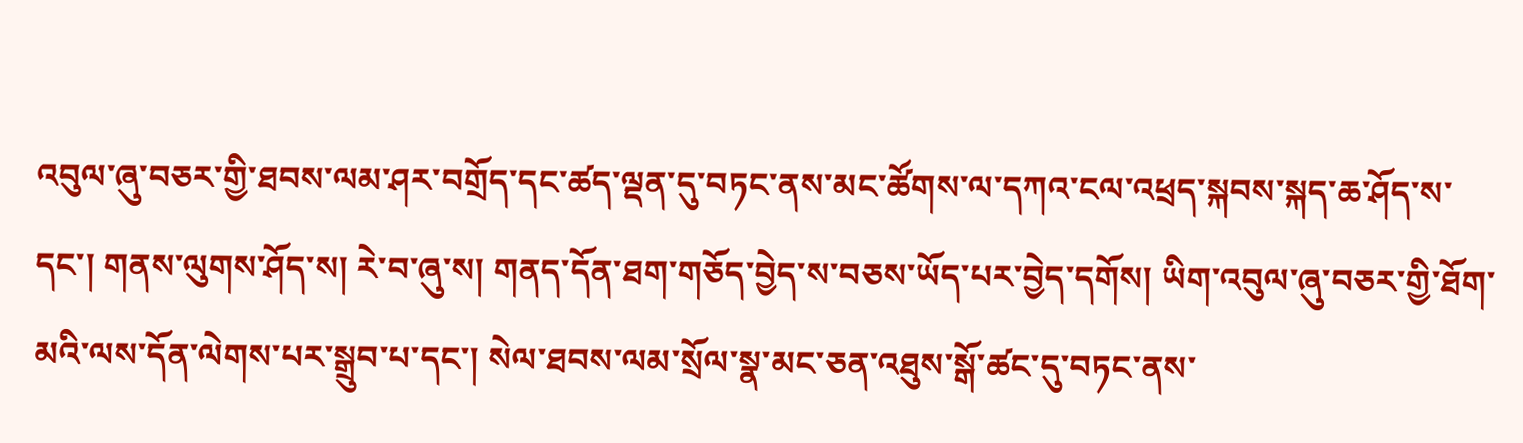འབུལ་ཞུ་བཅར་གྱི་ཐབས་ལམ་ཤར་བགྲོད་དང་ཚད་ལྡན་དུ་བཏང་ནས་མང་ཚོགས་ལ་དཀའ་ངལ་འཕྲད་སྐབས་སྐད་ཆ་ཤོད་ས་དང་། གནས་ལུགས་ཤོད་ས། རེ་བ་ཞུ་ས། གནད་དོན་ཐག་གཅོད་བྱེད་ས་བཅས་ཡོད་པར་བྱེད་དགོས། ཡིག་འབུལ་ཞུ་བཅར་གྱི་ཐོག་མའི་ལས་དོན་ལེགས་པར་སྒྲུབ་པ་དང་། སེལ་ཐབས་ལམ་སྲོལ་སྣ་མང་ཅན་འཐུས་སྒོ་ཚང་དུ་བཏང་ནས་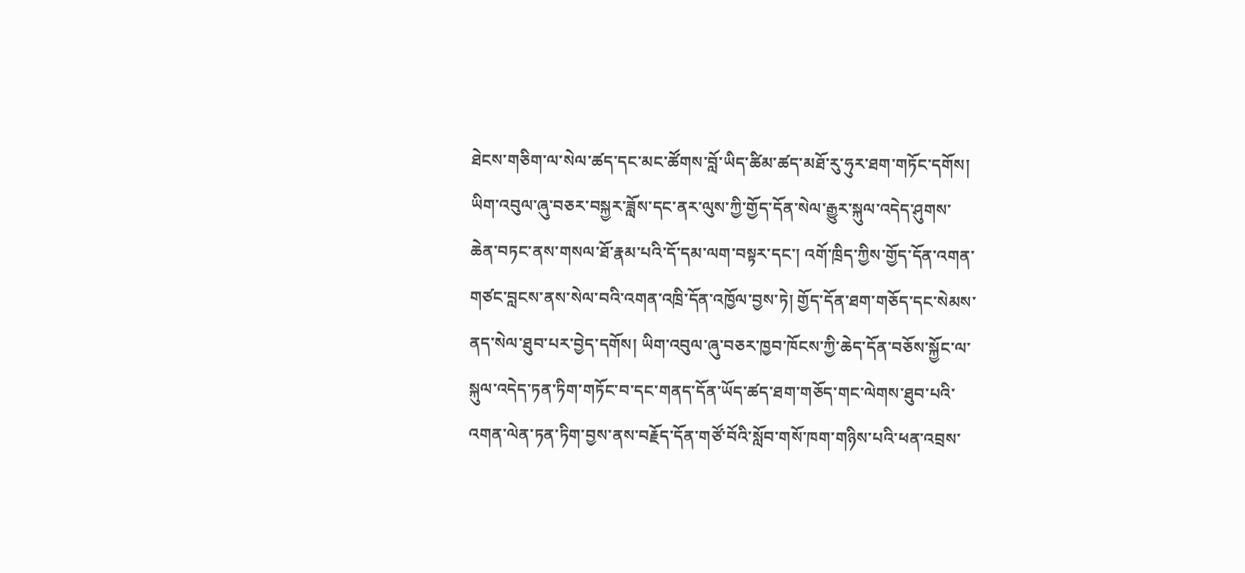ཐེངས་གཅིག་ལ་སེལ་ཚད་དང་མང་ཚོགས་བློ་ཡིད་ཚིམ་ཚད་མཐོ་རུ་ཧུར་ཐག་གཏོང་དགོས། ཡིག་འབུལ་ཞུ་བཅར་བསྐྱར་ཟློས་དང་ནར་ལུས་ཀྱི་གྱོད་དོན་སེལ་རྒྱུར་སྐུལ་འདེད་ཤུགས་ཆེན་བཏང་ནས་གསལ་ཐོ་རྣམ་པའི་དོ་དམ་ལག་བསྟར་དང་། འགོ་ཁྲིད་ཀྱིས་གྱོད་དོན་འགན་གཙང་བླངས་ནས་སེལ་བའི་འགན་འཁྲི་དོན་འཁྱོལ་བྱས་ཏེ། གྱོད་དོན་ཐག་གཅོད་དང་སེམས་ནད་སེལ་ཐུབ་པར་བྱེད་དགོས། ཡིག་འབུལ་ཞུ་བཅར་ཁྱབ་ཁོངས་ཀྱི་ཆེད་དོན་བཅོས་སྐྱོང་ལ་སྐུལ་འདེད་ཏན་ཏིག་གཏོང་བ་དང་གནད་དོན་ཡོད་ཚད་ཐག་གཅོད་གང་ལེགས་ཐུབ་པའི་འགན་ལེན་ཏན་ཏིག་བྱས་ནས་བརྗོད་དོན་གཙོ་བོའི་སློབ་གསོ་ཁག་གཉིས་པའི་ཕན་འབྲས་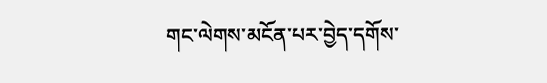གང་ལེགས་མངོན་པར་བྱེད་དགོས་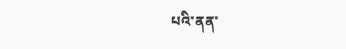པའི་ནན་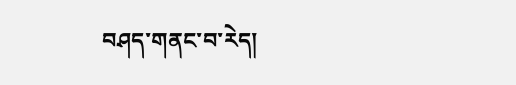བཤད་གནང་བ་རེད།